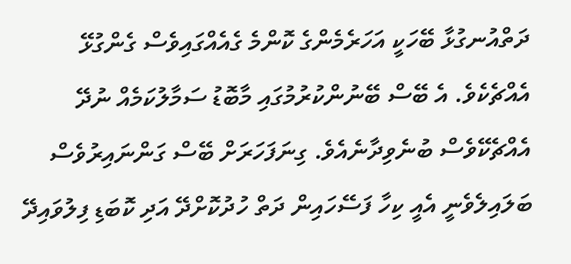ދަތްއުނގުޅާ ބޭހަކީ އަހަރެމެންގެ ކޮންމެ ގެއެއްގައިވެސް ގެންގުޅޭ އެއްޗެކެވެ. އެ ބޭސް ބޭނުންކުރުމުގައި މާބޮޑު ސަމާލުކަމެއް ނުދޭ އެއްޗެކޭވެސް ބުނެވިދާނެއެވެ. ގިނަފަހަރަށް ބޭސް ގަންނައިރުވެސް ބަލައިލެވެނީ އެއީ ކިހާ ފަސޭހައިން ދަތް ހުދުކޮށްދޭ އަދި ކޮބަޑި ފިލުވައިދޭ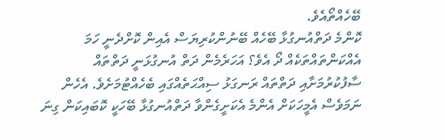ބޭހެއްތޯއެވެ.
ކޮންމެ ދަތްއުނގުޅާ ބޭހެއް ބޭނުންކުރިޔަސް އެއިން ކޮށްދެނީ ހަމަ އެއްކަންތައްތަކެއް ދޯ އެވެ؟ އަހަރެމެން ދަތް އުނގުޅަނީ ދަތްތައް ސާފުކުރުމަށާއި ދަތްތައް ރަނގަޅު ސިއްޙަތެއްގައި ބެހެއްޓުމަށެވެ. އެހެން ނަމަވެސް އެމީހަކަށް އެންމެ އެކަށީގެންވާ ދަތްއުނގުޅާ ބޭހަކީ ކޮބައިކަން ގިނަ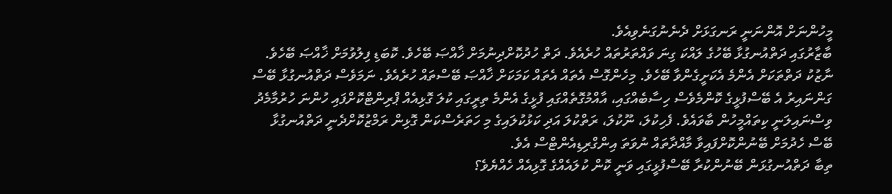މީހުންނަށް އޮންނަނީ ރަނގަޅަށް ދެނެނުގަނެވިއެވެ.
ބާޒާރުގައި ދަތްއުނގުޅާ ބޭހުގެ ލައްކަ ގިނަ ވައްތަރުތައް ހުރެއެވެ. ދަތް ހުދުކޮށްދިނުމަށް ޚާއްޞަ ބޭހެވެ. ކޮބަޑި ފިލުވުމަށް ޚާއްޞަ ބޭހެވެ. ނާޒުކު ދަތްތަކަށް އެންމެ އެކަށީގެންވާ ބޭހެވެ. މިހެންގޮސް އެތައް އެތައް ކަމަކަށް ޚާއްޞަ ބޭސްތައް ހުރެއެވެ. ނަމަވެސް ދަތްއުނގުޅާ ބޭސް ގަންނައިރު އެ ބޭސްފުޅީގެ ކޮންމެވެސް ހިސާބެއްގައި، އާއްމުގޮތެއްގައި ފުޅީގެ އެންމެ ތިރީގައި ކުލަ ގޮޅިއެއް ޕްރިންޓްކޮށްފައި ހުންނަ ހުރުމާމެދު ވިސްނައިލަނީ ކިތައްމީހުން ބާވައެވެ. ފެހިކުލަ، ނޫކުލަ، ރަތްކުލަ އަދި ކަޅުކުލައިގެ މި ހަތަރެސްކަން ގޮޅިން ރަމްޒުކޮށްދެނީ ދަތްއުނގުޅާ ބޭސް ހެދުމަށް ބޭނުންކޮށްފައިވާ މާއްދާތައް ނުވަތަ އިންގްރިޑިއެންޓްސް އެވެ.
ތިބާ ދަތްއުނގުޅަން ބޭނުންކުރާ ބޭސްފުޅީގައި ވަނީ ކޮން ކުލައެއްގެ ގޮޅިއެއް ހެއްޔެވެ؟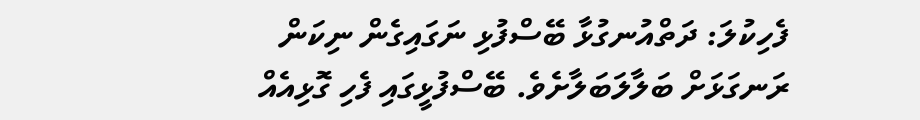ފެހިކުލަ: ދަތްއުނގުޅާ ބޭސްފުޅި ނަގައިގެން ނިކަން ރަނގަޅަށް ބަލާލަބަލާށެވެ. ބޭސްފުޅީގައި ފެހި ގޮޅިއެއް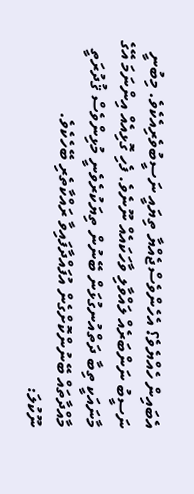އެބައިން ހެއްޔެވެ؟ އެހެންވެސްޖެއްޔާ ތިޔައީ ނަސީބުވެރިއެކެވެ. މިބުނީ ނަސީބު ނަންބަރެއް ލައްވާލި ވާހަކައެއް ނޫނެވެ. ފެހި ގޮޅިއެއް އިންނަމަ އޭގެ މާނައަކީ ތިބާ ދަތްއުނގުޅަން ބޭނުން ތިޔަކުރެވެނީ މުޅިންވެސް ޤުދުރަތީ މާއްދާތައް ބޭނުންކޮށްގެން އުފައްދާފައިވާ ރައްކާތެރި ބޭހެކެވެ.
ނޫކުލަ: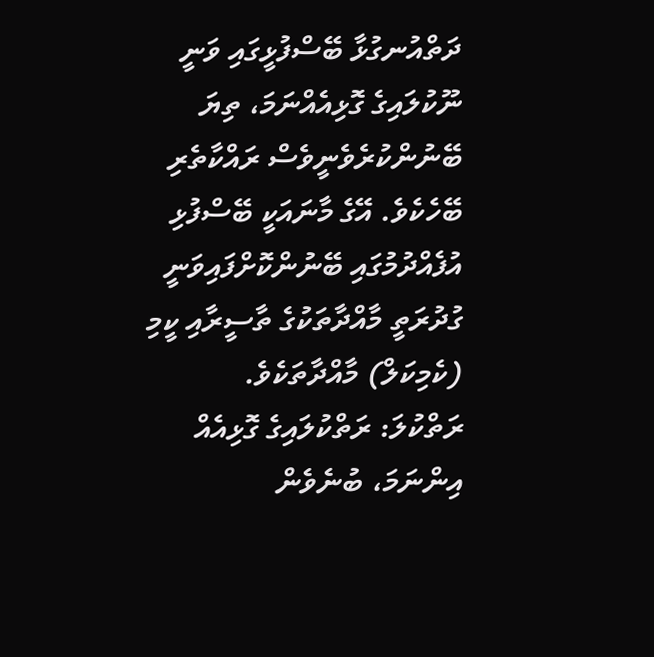ދަތްއުނގުޅާ ބޭސްފުޅީގައި ވަނީ ނޫކުލައިގެ ގޮޅިއެއްނަމަ، ތިޔަ ބޭނުންކުރެވެނީވެސް ރައްކާތެރި ބޭހެކެވެ. އޭގެ މާނައަކީ ބޭސްފުޅި އުފެއްދުމުގައި ބޭނުންކޮށްފައިވަނީ ގުދުރަތީ މާއްދާތަކުގެ ތާސީރާއި ކީމި (ކެމިކަލް) މާއްދާތަކެވެ.
ރަތްކުލަ: ރަތްކުލައިގެ ގޮޅިއެއް އިންނަމަ، ބުނެވެން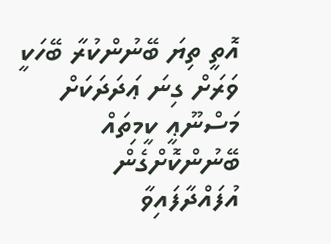އޮތީ ތިޔަ ބޭނުންކުރާ ބޭހަކީ ވަރަށް ގިނަ ޢަދަދަކަށް މަސްނޫޢީ ކީމިތައް ބޭނުންކޮށްގެން އުފައްދާފައިވާ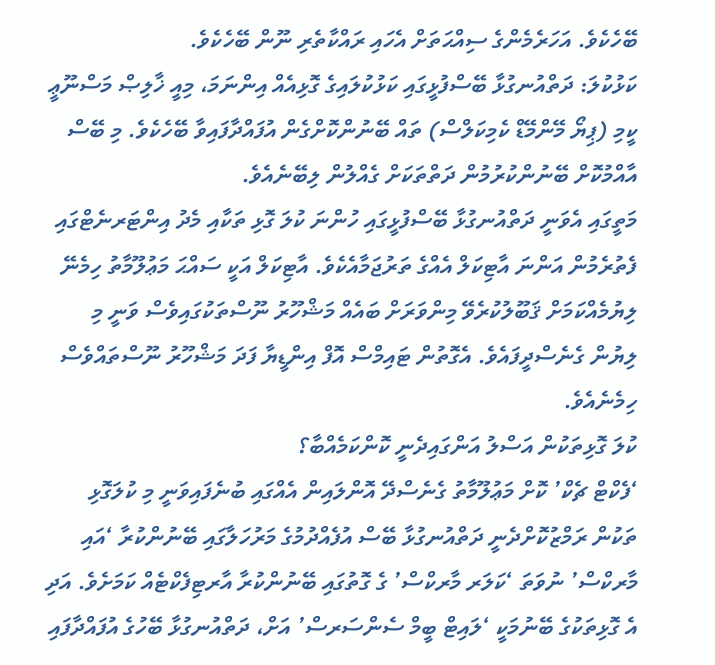ބޭހެކެވެ. އަހަރެމެންގެ ސިއްޙަތަށް އެހައި ރައްކާތެރި ނޫން ބޭހެކެވެ.
ކަޅުކުލަ: ދަތްއުނގުޅާ ބޭސްފުޅީގައި ކަޅުކުލައިގެ ގޮޅިއެއް އިންނަމަ، މިއީ ޚާލިޞް މަސްނޫޢީ ކީމި (ޕިޔޯ މޭންމޭޑް ކެމިކަލްސް) ތައް ބޭނުންކޮށްގެން އުފައްދާފައިވާ ބޭހެކެވެ. މި ބޭސް އާއްމުކޮށް ބޭނުންކުރުމުން ދަތްތަކަށް ގެއްލުން ލިބޭނެއެވެ.
މަތީގައި އެވަނީ ދަތްއުނގުޅާ ބޭސްފުޅީގައި ހުންނަ ކުލަ ގޮޅި ތަކާއި މެދު އިންޓަރނެޓްގައި ފެތުރެމުން އަންނަ އާޓިކަލް އެއްގެ ތަރުޖަމާއެކެވެ. އާޓިކަލް އަކީ ސައްޙަ މަޢުލޫމާތު ހިމެނޭ ލިޔުމެއްކަމަށް ޤަބޫލުކުރެވޭ މިންވަރަށް ބައެއް މަޝްހޫރު ނޫސްތަކުގައިވެސް ވަނީ މި ލިޔުން ގެނެސްދީފައެވެ. އެގޮތުން ޓައިމްސް އޮފް އިންޑީޔާ ފަދަ މަޝްހޫރު ނޫސްތައްވެސް ހިމެނެއެވެ.
ކުލަ ގޮޅިތަކުން އަސްލު އަންގައިދެނީ ކޮންކަމެއްބާ؟
‘ފެކްޓް ޗެކް’ ކޮށް މަޢުލޫމާތު ގެނެސްދޭ އޮންލައިން އެއްގައި ބުނެފައިވަނީ މި ކުލަގޮޅި ތަކުން ރަމްޒުކޮށްދެނީ ދަތްއުނގުޅާ ބޭސް އުފެއްދުމުގެ މަރުހަލާގައި ބޭނުންކުރާ ‘އައި މާރކްސް’ ނުވަތަ ‘ކަލަރ މާރކްސް’ ގެ ގޮތުގައި ބޭނުންކުރާ އާރޓިފެކްޓެއް ކަމަށެވެ. އަދި އެ ގޮޅިތަކުގެ ބޭނުމަކީ ‘ލައިޓް ބީމް ސެންސަރސް’ އަށް، ދަތްއުނގުޅާ ބޭހުގެ އުފައްދާފައި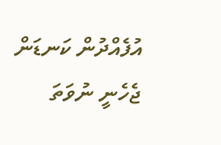އުފެއްދުން ކަނޑަން ޖެހެނީ ނުވަތަ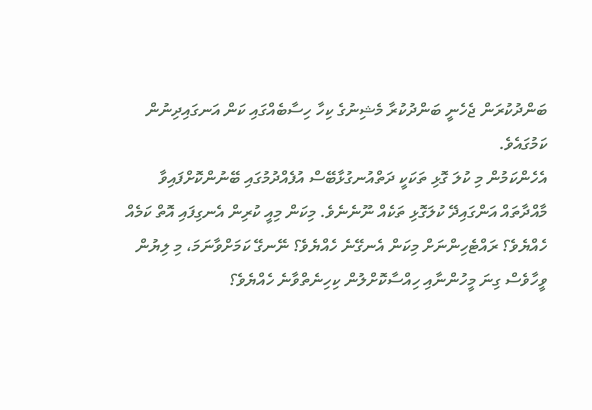ބަންދުކުރަން ޖެހެނީ ބަންދުކުރާ މެޝިނުގެ ކިހާ ހިސާބެއްގައި ކަން އަނގައިދިނުން ކަމުގައެވެ.
އެހެންކަމުން މި ކުލަ ގޮޅި ތަކަކީ ދަތްއުނގުޅާބޭސް އުފެއްދުމުގައި ބޭނުންކޮށްފައިވާ މާއްދާތައް އަންގައިދޭ ކުލަގޮޅި ތަކެއް ނޫނެނެވެ. މިކަން މިއީ ކުރިން އެނގިފައި އޮތް ކަމެއް ހެއްޔެވެ؟ ރައްޓެހިންނަށް މިކަން އެނގޭނެ ހެއްޔެވެ؟ ނޭނގޭ ކަމަށްވާނަމަ، މި ލިޔުން ވީހާވެސް ގިނަ މީހުންނާއި ހިއްސާކޮށްލުން ކިހިނެތްވާނެ ހެއްޔެވެ؟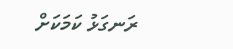ރަނގަޅު ކަމަކަށް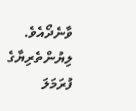ވާނެދޯއެވެ.
ލިޔުންތެރިޔާގެ ފުރަމަލަ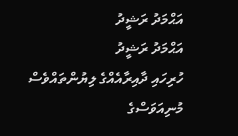އަޙްމަދު ރަޝީދު
އަޙްމަދު ރަޝީދު
ހުރިހައި ދާއިރާއެއްގެ ލިޔުންތައްވެސް މުނިއަވަސްގެ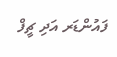ފައުންޑަރ އަދި ޗީފް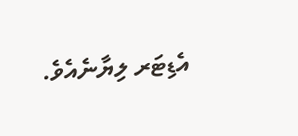އެޑިޓަރ ލިޔާނެއެވެ.